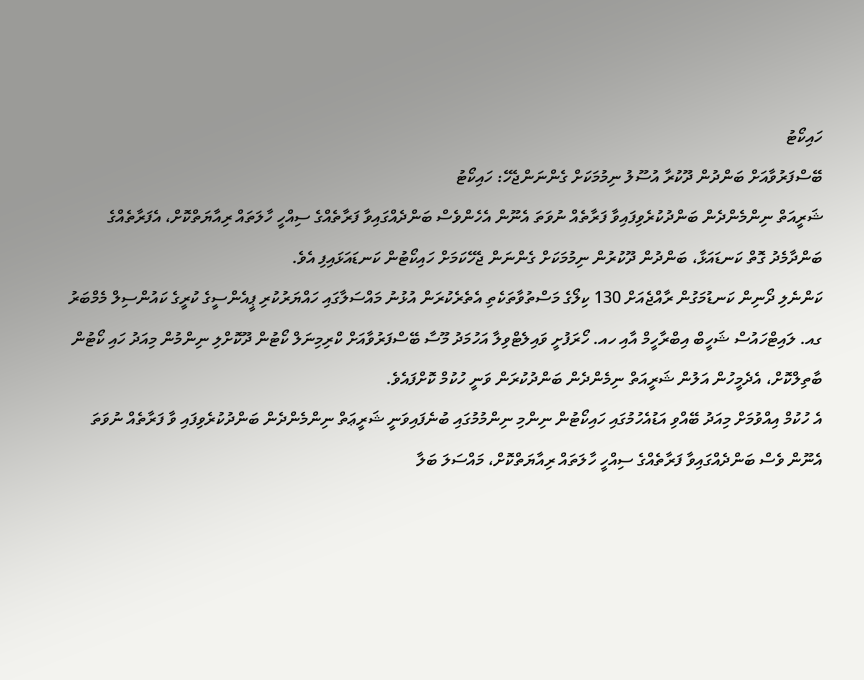ހައިކޯޓު
ބޭސްފަރުވާއަށް ބަންދުން ދޫކުރާ އުސޫލު ނިމުމަކަށް ގެންނަންޖެހޭ: ހައިކޯޓު
ޝަރީއަތް ނިންމެންދެން ބަންދުކުރެވިފައިވާ ފަރާތެއް ނުވަތަ އެނޫން އެހެންވެސް ބަންދެއްގައިވާ ފަރާތެއްގެ ސިއްހީ ހާލަތައް ރިއާޔަތްކޮށް، އެފަރާތެއްގެ ބަންދާމެދު ގޮތް ކަނޑައަޅާ، ބަންދުން ދޫކުރުން ނިމުމަކަށް ގެންނަން ޖެހޭކަމަށް ހައިކޯޓުން ކަނޑައަޅައިފި އެވެ.
ކަންނެލި ދޯނިން ކަނޑުމަގުން ރާއްޖެއަށް 130 ކިލޯގެ މަސްތުވާތަކެތި އެތެރެކުރަން އުޅުނު މައްސަލާގައި ހައްޔަރުކުރި ޕީއެންސީގެ ކުރީގެ ކައުންސިލް މެމްބަރު ގއ. ލައިޓްހައުސް ޝަހީބް އިބްރާހީމް އާއި ހއ. ހޯރަފުށީ ވައިލެޓްވިލާ އަހުމަދު މޫސާ ބޭސްފަރުވާއަށް ކްރިމިނަލް ކޯޓުން ދޫކޮށްލި ނިންމުން މިއަދު ހައި ކޯޓުން ބާތިލްކޮށް، އެދެމީހުން އަލުން ޝަރީއަތް ނިމެންދެން ބަންދުކުރަން ވަނީ ހުކުމް ކޮށްފައެވެ.
އެ ހުކުމް އިއްވުމަށް މިއަދު ބޭއްވި އަޑުއެހުމުގައި ހައިކޯޓުން ނިންމި ނިންމުމުގައި ބުނެފައިވަނީ ޝަރީޢަތް ނިންމެންދެން ބަންދުކުރެވިފައި ވާ ފަރާތެއް ނުވަތަ އެނޫން ވެސް ބަންދެއްގައިވާ ފަރާތެއްގެ ސިއްހީ ހާލަތައް ރިއާޔަތްކޮށް، މައްސަލަ ބަލާ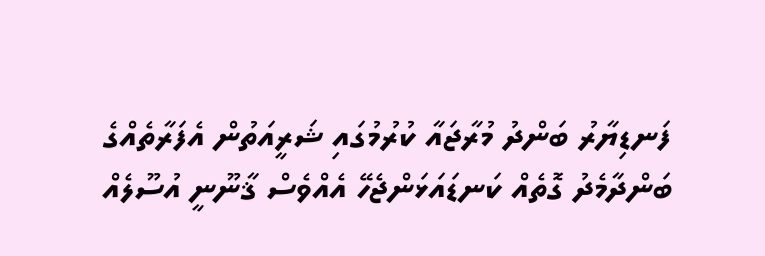ފަނޑިޔާރު ބަންދު މުރާޖައާ ކުރުމުގައި ޝަރީއަތުން އެފަރާތެއްގެ ބަންދާމެދު ގޮތެއް ކަނޑައަޅަންޖެހޭ އެއްވެސް ޤާނޫނީ އުސޫލެއް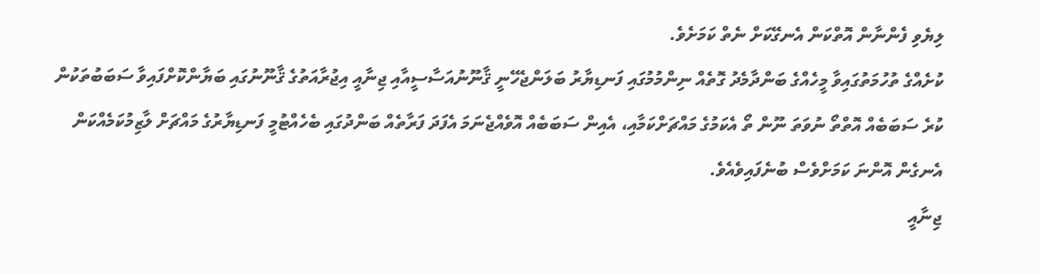ލިޔެވި ފެންނާން އޮތްކަން އެނގޭކަށް ނެތް ކަމަށެވެ.
ކުށެއްގެ ތުހުމަތުގައިވާ މީހެއްގެ ބަންދާމެދު ގޮތެއް ނިންމުމުގައި ފަނޑިޔާރު ބަލަންޖެހޭނީ ޤާނޫނުއަސާސީއާއި ޖިނާއީ އިޖުރާއަތުގެ ޤާނޫނުގައި ބަޔާންކޮށްފައިވާ ސަބަބުތަކުން ކުރެ ސަބަބެއް އޮތްތޯ ނުވަތަ ނޫން ތޯ އެކަމުގެ މައްޗަށްކަމާއި، އެއިން ސަބަބެއް އޮވެއްޖެނަމަ އެފަދަ ފަރާތެއް ބަންދުގައި ބެހެއްޓުމީ ފަނޑިޔާރުގެ މައްޗަށް ލާޒިމުކަމެއްކަން އެނގެން އޮންނަ ކަމަށްވެސް ބުނެފައިވެއެވެ.
ޖިނާއީ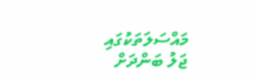މައްސަލަތަކުގައި ޖަލު ބަންދަށް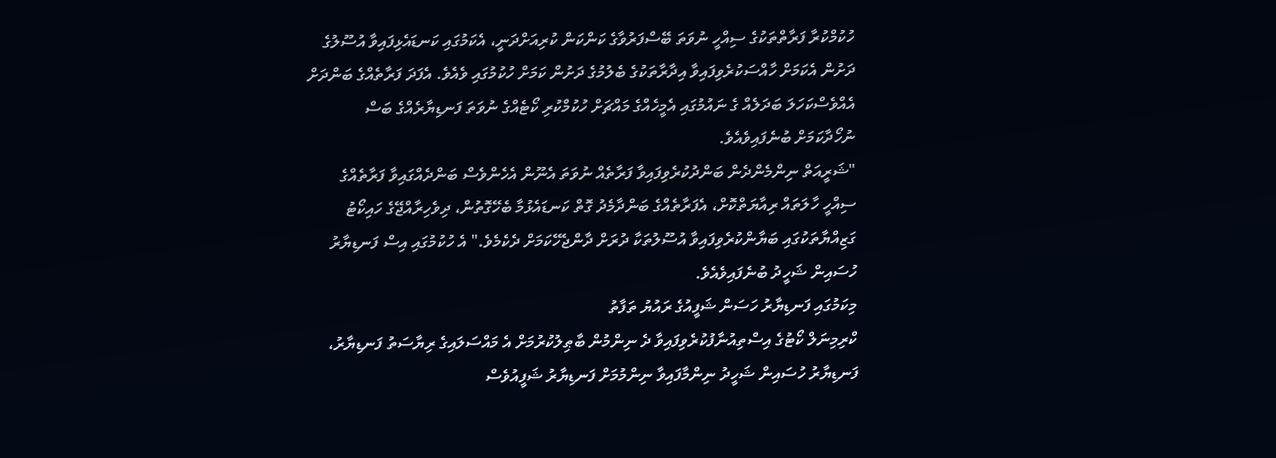ހުކުމްކުރާ ފަރާތްތަކުގެ ސިއްހީ ނުވަތަ ބޭސްފަރުވާގެ ކަންކަން ކުރިއަށްދަނީ، އެކަމުގައި ކަނޑައެޅިފައިވާ އުސޫލުގެ ދަށުން އެކަމަށް ހާއްސަކުރެވިފައިވާ އިދާރާތަކުގެ ބެލުމުގެ ދަށުން ކަމަށް ހުކުމުގައި ވެއެވެ. އެފަދަ ފަރާތެއްގެ ބަންދަށް އެއްވެސްކަހަލަ ބަދަލެއް ގެ ނައުމުގައި އެމީހެއްގެ މައްޗަށް ހުކުމްކުރި ކޯޓެއްގެ ނުވަތަ ފަނޑިޔާރެއްގެ ބަސް ނުހޯދާކަމަށް ބުނެފައިވެއެވެ.
"ޝަރީއަތް ނިންމެންދެން ބަންދުކުރެވިފައިވާ ފަރާތެއް ނުވަތަ އެނޫން އެހެންވެސް ބަންދެއްގައިވާ ފަރާތެއްގެ ސިއްހީ ހާލަތައް ރިއާޔަތްކޮށް، އެފަރާތެއްގެ ބަންދާމެދު ގޮތް ކަނޑައެޅުމާ ބެހޭގޮތުން، ދިވެހިރާއްޖޭގެ ހައިކޯޓު ގަޒިއްޔާތަކުގައި ބަޔާންކުރެވިފައިވާ އުސޫލުތަކާ ދުރަށް ދާންޖެހޭކަމަށް ދެކެމެވެ." އެ ހުކުމުގައި އިސް ފަނޑިޔާރު ހުސައިން ޝަހީދު ބުނެފައިވެއެވެ.
މިކަމުގައި ފަނޑިޔާރު ހަސަން ޝަފީއުގެ ރައުޔު ތަފާތު
ކްރިމިނަލް ކޯޓުގެ އިސްތިއުނާފުކުރެވިފައިވާ ދެ ނިންމުން ބާޠިލުކުރުމަށް އެ މައްސަލައިގެ ރިޔާސަތު ފަނޑިޔާރު، ފަނޑިޔާރު ހުސައިން ޝަހީދު ނިންމާފައިވާ ނިންމުމަށް ފަނޑިޔާރު ޝަފީއުވެސް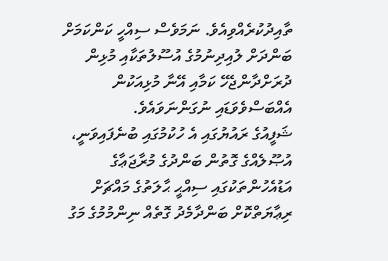ތާއިދުކުރެއްވިއެވެ. ނަމަވެސް ސިއްހީ ކަންކަމަށް ބަންދަށް ލުއިދިނުމުގެ އުސޫލުތަކާއި މުޅިން ދުރަށްދާންޖެހޭ ކަމާއި އޭނާ މުޅިއަކުން އެއްބަސްވެވަޑައި ނުގަންނަވައެވެ.
ޝަފީއުގެ ރައުޔުގައި އެ ހުކުމުގައި ބުނެފައިވަނީ، އުޞޫލެއްގެ ގޮތުން ބަންދުގެ މުރާޖަޢާގެ އަޑުއެހުންތަކުގައި ސިއްޙީ ޙާލަތުގެ މައްޗަށް ރިޢާޔަތްކޮށް ބަންދާމެދު ގޮތެއް ނިންމުމުގެ މަގު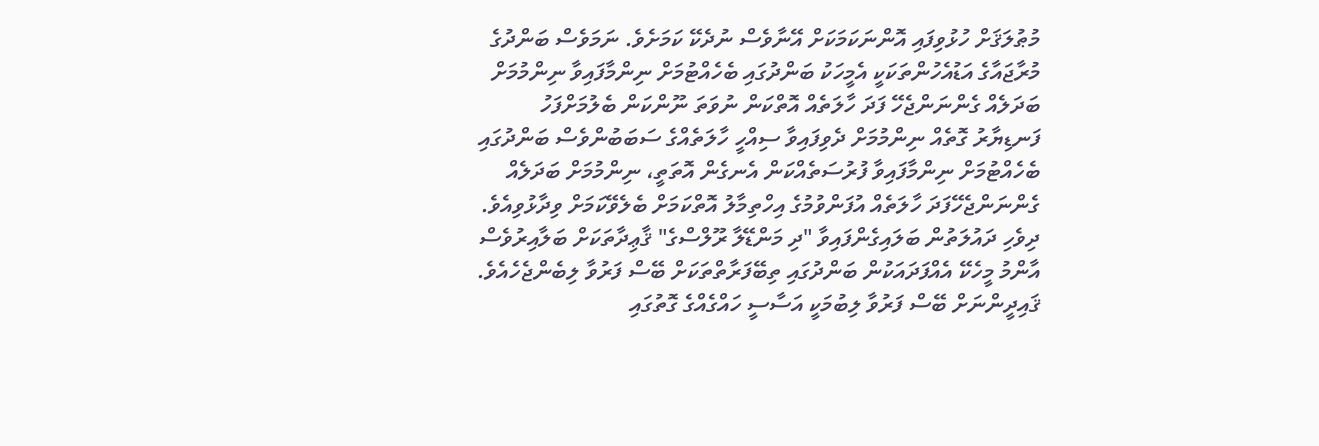މުޠުލަޤަށް ހުޅުވިފައި އޮންނަކަމަކަށް އޭނާވެސް ނުދެކޭ ކަމަށެވެ. ނަމަވެސް ބަންދުގެ މުރާޖައާގެ އަޑުއެހުންތަކަކީ އެމީހަކު ބަންދުގައި ބެހެއްޓުމަށް ނިންމާފައިވާ ނިންމުމަށް ބަދަލެއް ގެންނަންޖެހޭ ފަދަ ހާލަތެއް އޮތްކަން ނުވަތަ ނޫންކަން ބެލުމަށްފަހު ފަނޑިޔާރު ގޮތެއް ނިންމުމަށް ދެވިފައިވާ ސިއްހީ ހާލަތެއްގެ ސަބަބުންވެސް ބަންދުގައި ބެހެއްޓުމަށް ނިންމާފައިވާ ފުރުސަތެއްކަން އެނގެން އޮތަތީ، ނިންމުމަށް ބަދަލެއް ގެންނަންޖެހޭފަދަ ހާލަތެއް އުފަންވުމުގެ އިހްތިމާލު އޮތްކަމަށް ބެލެވޭކަމަށް ވިދާޅުވިއެވެ.
ދިވެހި ދައުލަތުން ބަލައިގެންފައިވާ "ދި މަންޑޭލާ ރޫލްސްގެ" ޤާޢިދާތަކަށް ބަލާއިރުވެސް އާންމު މީހެކޭ އެއްފަދައަކުން ބަންދުގައި ތިބޭފަރާތްތަކަށް ބޭސް ފަރުވާ ލިބެންޖެހެއެވެ. ޤައިދީންނަށް ބޭސް ފަރުވާ ލިބުމަކީ އަސާސީ ހައްގެއްގެ ގޮތުގައި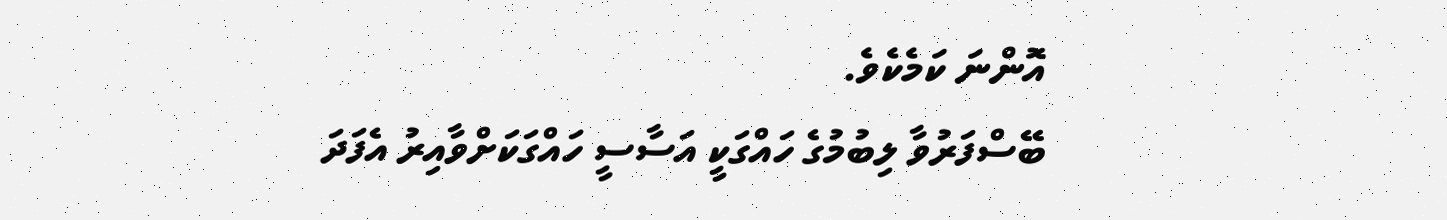އޮންނަ ކަމެކެވެ.
ބޭސްފަރުވާ ލިބުމުގެ ހައްގަކީ އަސާސީ ހައްގަކަށްވާއިރު އެފަދަ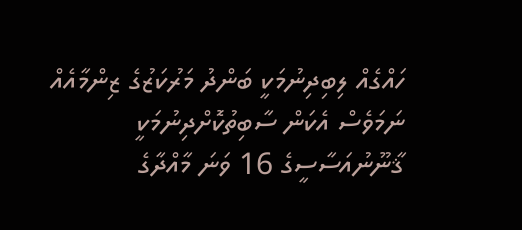ހައްގެއް ލިބިދިނުމަކީ ބަންދު މަރުކަޒުގެ ޒިންމާއެއް ނަމަވެސް އެކަން ސާބިތުކޮށްދިނުމަކީ ޤާނޫނުއަސާސީގެ 16 ވަނަ މާއްދާގެ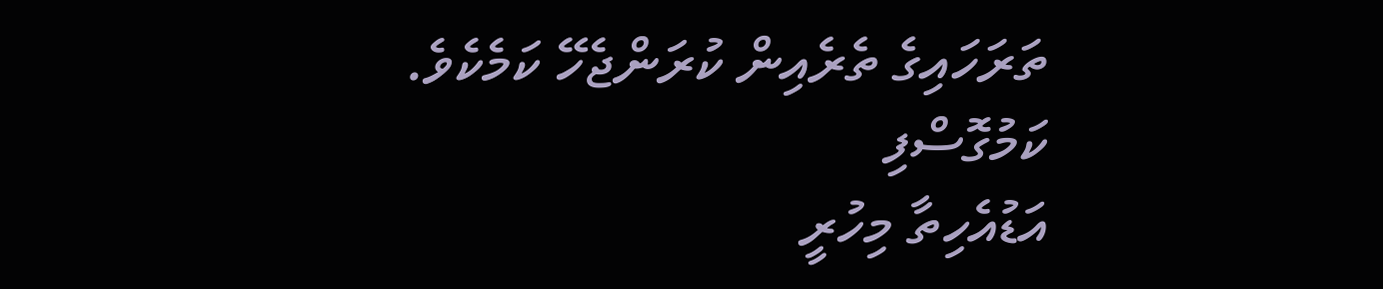ތަރަހައިގެ ތެރެއިން ކުރަންޖެހޭ ކަމެކެވެ.
ކަމުގޮސްފި
އަޑުއެހިތާ މިހުރީ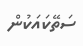ސަތޭކައަކުން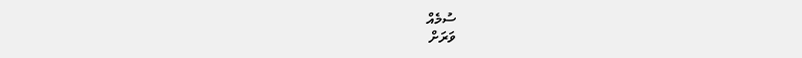ސުމެއް
ވަރަށް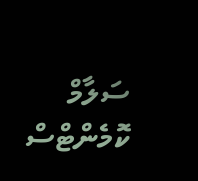ސަލާމް
ކޮމެންޓްސް